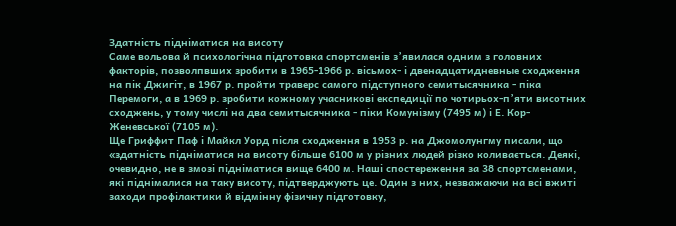Здатність підніматися на висоту
Саме вольова й психологічна підготовка спортсменів з’явилася одним з головних факторів, позволпвших зробити в 1965-1966 р. вісьмох- і двенадцатидневные сходження на пік Джигіт, в 1967 р. пройти траверс самого підступного семитысячника - піка Перемоги, а в 1969 р. зробити кожному учасникові експедиції по чотирьох-п’яти висотних сходжень, у тому числі на два семитысячника - піки Комунізму (7495 м) і Е. Кор-Женевської (7105 м).
Ще Гриффит Паф і Майкл Уорд після сходження в 1953 р. на Джомолунгму писали, що «здатність підніматися на висоту більше 6100 м у різних людей різко коливається. Деякі, очевидно, не в змозі підніматися вище 6400 м. Наші спостереження за 38 спортсменами, які піднімалися на таку висоту, підтверджують це. Один з них, незважаючи на всі вжиті заходи профілактики й відмінну фізичну підготовку,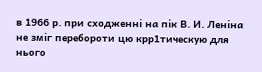в 1966 р. при сходженні на пік В. И. Леніна не зміг перебороти цю крр1тическую для нього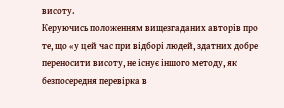висоту.
Керуючись положенням вищезгаданих авторів про те, що «у цей час при відборі людей, здатних добре переносити висоту, не існує іншого методу, як безпосередня перевірка в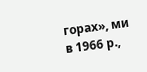горах», ми в 1966 р.,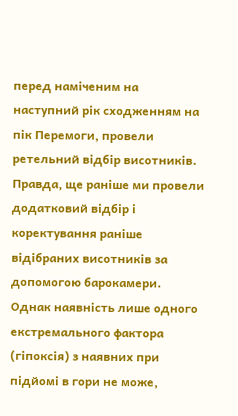перед наміченим на наступний рік сходженням на пік Перемоги, провели ретельний відбір висотників. Правда, ще раніше ми провели додатковий відбір і коректування раніше відібраних висотників за допомогою барокамери. Однак наявність лише одного екстремального фактора (гіпоксія) з наявних при підйомі в гори не може,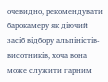очевидно, рекомендувати барокамеру як діючий засіб відбору альпіністів-висотників, хоча вона може служити гарним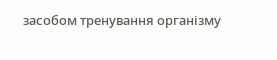засобом тренування організму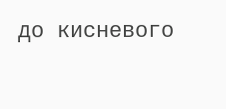до кисневого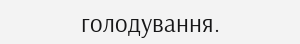голодування.